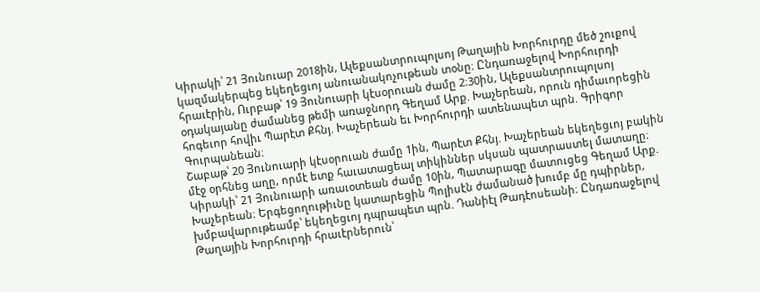Կիրակի՝ 21 Յունուար 2018ին, Ալեքսանտրուպոլսոյ Թաղային Խորհուրդը մեծ շուքով կազմակերպեց եկեղեցւոյ անուանակոչութեան տօնը։ Ընդառաջելով Խորհուրդի հրաւէրին, Ուրբաթ՝ 19 Յունուարի կէսօրուան ժամը 2։30ին, Ալեքսանտրուպոլսոյ օդակայանը ժամանեց թեմի առաջնորդ Գեղամ Արք. Խաչերեան, որուն դիմաւորեցին հոգեւոր հովիւ Պարէտ Քհնյ. Խաչերեան եւ Խորհուրդի ատենապետ պրն. Գրիգոր Գուրպանեան։
Շաբաթ՝ 20 Յունուարի կէսօրուան ժամը 1ին, Պարէտ Քհնյ. Խաչերեան եկեղեցւոյ բակին մէջ օրհնեց աղը, որմէ ետք հաւատացեալ տիկիններ սկսան պատրաստել մատաղը։
Կիրակի՝ 21 Յունուարի առաւօտեան ժամը 10ին, Պատարագը մատուցեց Գեղամ Արք. Խաչերեան։ Երգեցողութիւնը կատարեցին Պոլիսէն ժամանած խումբ մը դպիրներ, խմբավարութեամբ՝ եկեղեցւոյ դպրապետ պրն. Դանիէլ Թադէոսեանի։ Ընդառաջելով Թաղային Խորհուրդի հրաւէրներուն՝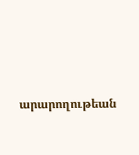արարողութեան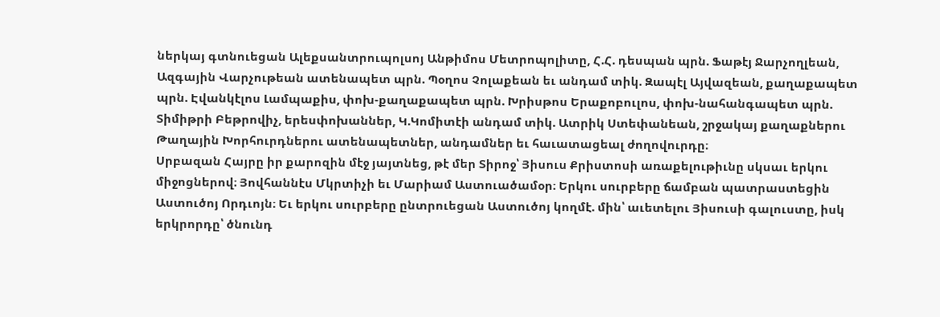ներկայ գտնուեցան Ալեքսանտրուպոլսոյ Անթիմոս Մետրոպոլիտը, Հ.Հ. դեսպան պրն. Ֆաթէյ Ջարչողլեան, Ազգային Վարչութեան ատենապետ պրն. Պօղոս Չոլաքեան եւ անդամ տիկ. Զապէլ Այվազեան, քաղաքապետ պրն. Էվանկէլոս Լամպաքիս, փոխ-քաղաքապետ պրն. Խրիսթոս Երաքոբուլոս, փոխ-նահանգապետ պրն. Տիմիթրի Բեթրովիչ, երեսփոխաններ, Կ.Կոմիտէի անդամ տիկ. Ատրիկ Ստեփանեան, շրջակայ քաղաքներու Թաղային Խորհուրդներու ատենապետներ, անդամներ եւ հաւատացեալ ժողովուրդը։
Սրբազան Հայրը իր քարոզին մէջ յայտնեց, թէ մեր Տիրոջ՝ Յիսուս Քրիստոսի առաքելութիւնը սկսաւ երկու միջոցներով։ Յովհաննէս Մկրտիչի եւ Մարիամ Աստուածամօր։ Երկու սուրբերը ճամբան պատրաստեցին Աստուծոյ Որդւոյն։ Եւ երկու սուրբերը ընտրուեցան Աստուծոյ կողմէ. մին՝ աւետելու Յիսուսի գալուստը, իսկ երկրորդը՝ ծնունդ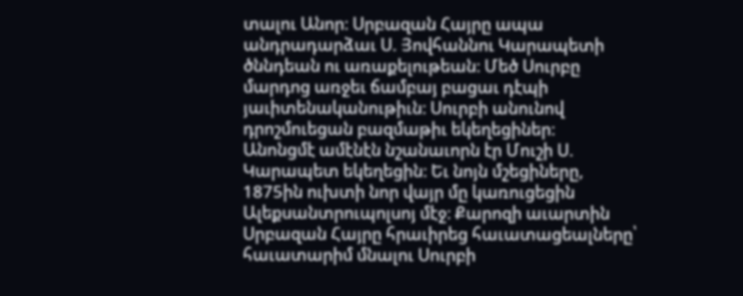տալու Անոր։ Սրբազան Հայրը ապա անդրադարձաւ Ս. Յովհաննու Կարապետի ծննդեան ու առաքելութեան։ Մեծ Սուրբը մարդոց առջեւ ճամբայ բացաւ դէպի յաւիտենականութիւն։ Սուրբի անունով դրոշմուեցան բազմաթիւ եկեղեցիներ։
Անոնցմէ ամէնէն նշանաւորն էր Մուշի Ս. Կարապետ եկեղեցին։ Եւ նոյն մշեցիները, 1875ին ուխտի նոր վայր մը կառուցեցին Ալեքսանտրուպոլսոյ մէջ։ Քարոզի աւարտին Սրբազան Հայրը հրաւիրեց հաւատացեալները՝ հաւատարիմ մնալու Սուրբի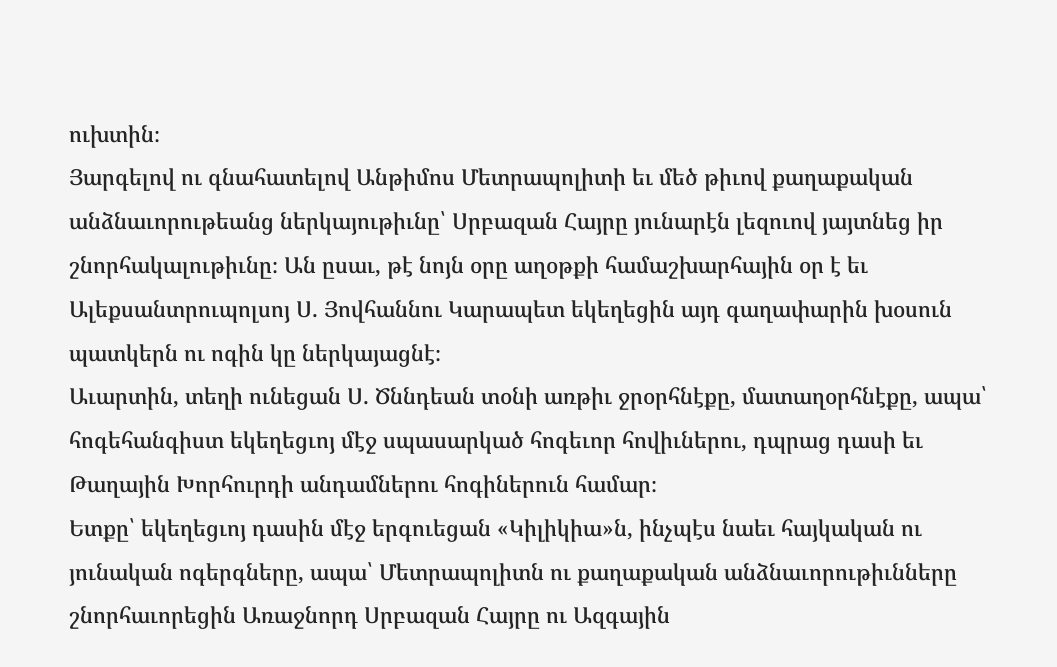ուխտին։
Յարգելով ու գնահատելով Անթիմոս Մետրապոլիտի եւ մեծ թիւով քաղաքական անձնաւորութեանց ներկայութիւնը՝ Սրբազան Հայրը յունարէն լեզուով յայտնեց իր շնորհակալութիւնը։ Ան ըսաւ, թէ նոյն օրը աղօթքի համաշխարհային օր է եւ Ալեքսանտրուպոլսոյ Ս. Յովհաննու Կարապետ եկեղեցին այդ գաղափարին խօսուն պատկերն ու ոգին կը ներկայացնէ։
Աւարտին, տեղի ունեցան Ս. Ծննդեան տօնի առթիւ ջրօրհնէքը, մատաղօրհնէքը, ապա՝ հոգեհանգիստ եկեղեցւոյ մէջ սպասարկած հոգեւոր հովիւներու, դպրաց դասի եւ Թաղային Խորհուրդի անդամներու հոգիներուն համար։
Ետքը՝ եկեղեցւոյ դասին մէջ երգուեցան «Կիլիկիա»ն, ինչպէս նաեւ հայկական ու յունական ոգերգները, ապա՝ Մետրապոլիտն ու քաղաքական անձնաւորութիւնները շնորհաւորեցին Առաջնորդ Սրբազան Հայրը ու Ազգային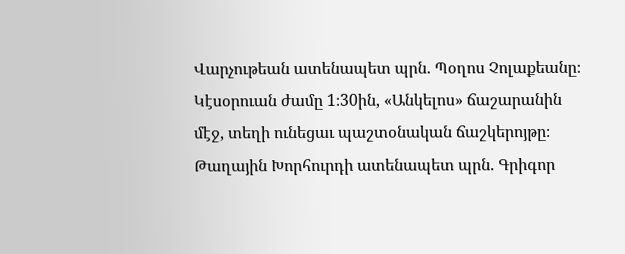Վարչութեան ատենապետ պրն. Պօղոս Չոլաքեանը։
Կէսօրուան ժամը 1։30ին, «Անկելոս» ճաշարանին մէջ, տեղի ունեցաւ պաշտօնական ճաշկերոյթը։ Թաղային Խորհուրդի ատենապետ պրն. Գրիգոր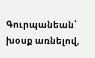Գուրպանեան՝ խօսք առնելով,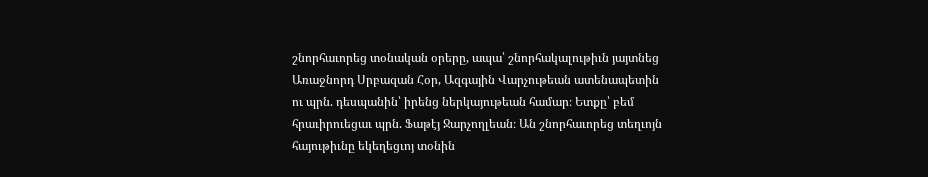շնորհաւորեց տօնական օրերը, ապա՝ շնորհակալութիւն յայտնեց Առաջնորդ Սրբազան Հօր, Ազգային Վարչութեան ատենապետին ու պրն. դեսպանին՝ իրենց ներկայութեան համար։ Ետքը՝ բեմ հրաւիրուեցաւ պրն. Ֆաթէյ Ջարչողլեան։ Ան շնորհաւորեց տեղւոյն հայութիւնը եկեղեցւոյ տօնին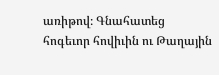առիթով։ Գնահատեց հոգեւոր հովիւին ու Թաղային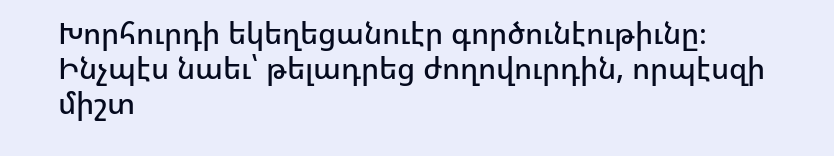Խորհուրդի եկեղեցանուէր գործունէութիւնը։ Ինչպէս նաեւ՝ թելադրեց ժողովուրդին, որպէսզի միշտ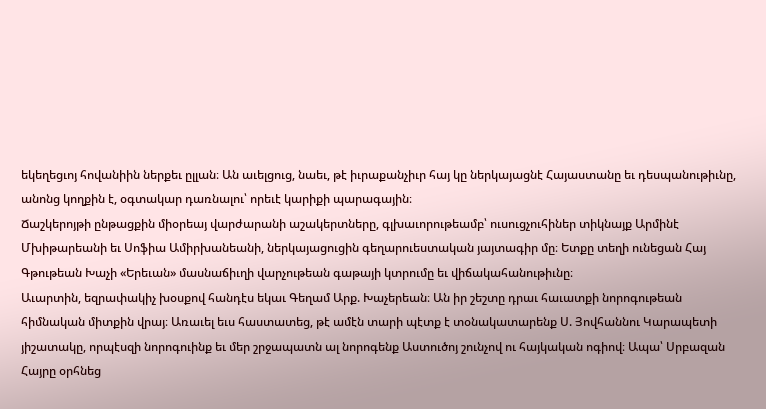եկեղեցւոյ հովանիին ներքեւ ըլլան։ Ան աւելցուց, նաեւ, թէ իւրաքանչիւր հայ կը ներկայացնէ Հայաստանը եւ դեսպանութիւնը, անոնց կողքին է, օգտակար դառնալու՝ որեւէ կարիքի պարագային։
Ճաշկերոյթի ընթացքին միօրեայ վարժարանի աշակերտները, գլխաւորութեամբ՝ ուսուցչուհիներ տիկնայք Արմինէ Մխիթարեանի եւ Սոֆիա Ամիրխանեանի, ներկայացուցին գեղարուեստական յայտագիր մը։ Ետքը տեղի ունեցան Հայ Գթութեան Խաչի «Երեւան» մասնաճիւղի վարչութեան գաթայի կտրումը եւ վիճակահանութիւնը։
Աւարտին, եզրափակիչ խօսքով հանդէս եկաւ Գեղամ Արք. Խաչերեան։ Ան իր շեշտը դրաւ հաւատքի նորոգութեան հիմնական միտքին վրայ։ Առաւել եւս հաստատեց, թէ ամէն տարի պէտք է տօնակատարենք Ս. Յովհաննու Կարապետի յիշատակը, որպէսզի նորոգուինք եւ մեր շրջապատն ալ նորոգենք Աստուծոյ շունչով ու հայկական ոգիով։ Ապա՝ Սրբազան Հայրը օրհնեց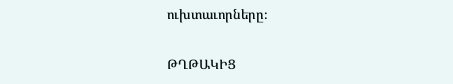ուխտաւորները։

ԹՂԹԱԿԻՑ